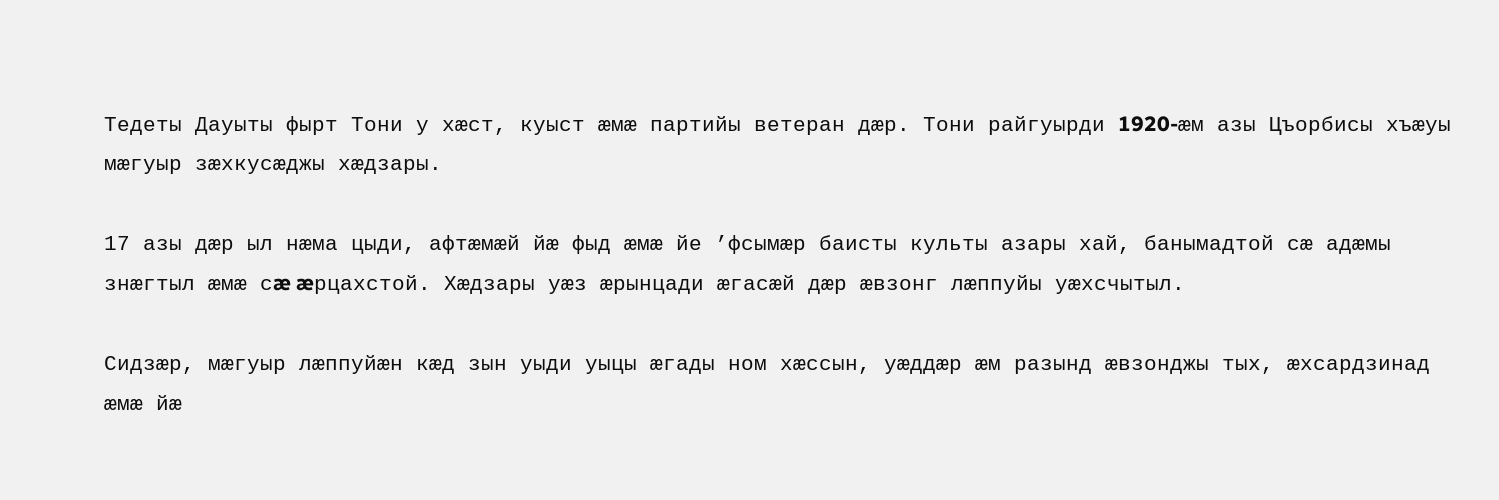Тедеты Дауыты фырт Тони у хæст, куыст æмæ партийы ветеран дæр. Тони райгуырди 1920-æм азы Цъорбисы хъæуы мæгуыр зæхкусæджы хæдзары.

17 азы дæр ыл нæма цыди, афтæмæй йæ фыд æмæ йе ’фсымæр баисты культы азары хай, банымадтой сæ адæмы знæгтыл æмæ сæ æрцахстой. Хæдзары уæз æрынцади æгасæй дæр æвзонг лæппуйы уæхсчытыл.

Сидзæр, мæгуыр лæппуйæн кæд зын уыди уыцы æгады ном хæссын, уæддæр æм разынд æвзонджы тых, æхсардзинад æмæ йæ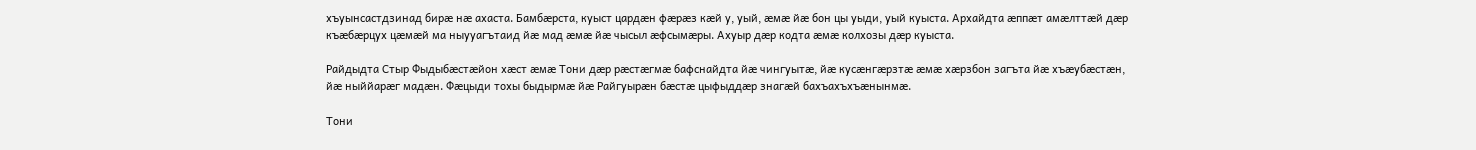хъуынсастдзинад бирæ нæ ахаста. Бамбæрста, куыст цардæн фæрæз кæй у, уый, æмæ йæ бон цы уыди, уый куыста. Архайдта æппæт амæлттæй дæр къæбæрцух цæмæй ма ныууагътаид йæ мад æмæ йæ чысыл æфсымæры. Ахуыр дæр кодта æмæ колхозы дæр куыста.

Райдыдта Стыр Фыдыбæстæйон хæст æмæ Тони дæр рæстæгмæ бафснайдта йæ чингуытæ, йæ кусæнгæрзтæ æмæ хæрзбон загъта йæ хъæубæстæн, йæ ныййарæг мадæн. Фæцыди тохы быдырмæ йæ Райгуырæн бæстæ цыфыддæр знагæй бахъахъхъæнынмæ.

Тони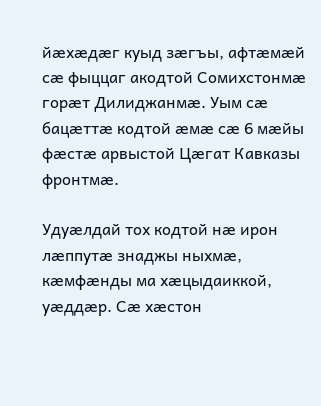йæхæдæг куыд зæгъы, афтæмæй сæ фыццаг акодтой Сомихстонмæ горæт Дилиджанмæ. Уым сæ бацæттæ кодтой æмæ сæ 6 мæйы фæстæ арвыстой Цæгат Кавказы фронтмæ.

Удуæлдай тох кодтой нæ ирон лæппутæ знаджы ныхмæ, кæмфæнды ма хæцыдаиккой, уæддæр. Сæ хæстон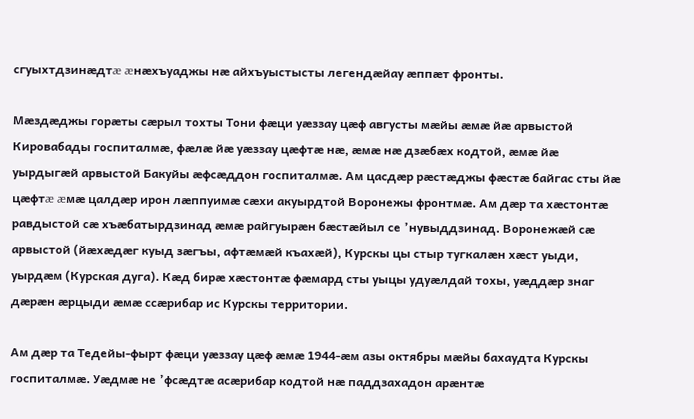сгуыхтдзинæдтæ æнæхъуаджы нæ айхъуыстысты легендæйау æппæт фронты.

Мæздæджы горæты сæрыл тохты Тони фæци уæззау цæф августы мæйы æмæ йæ арвыстой Кировабады госпиталмæ, фæлæ йæ уæззау цæфтæ нæ, æмæ нæ дзæбæх кодтой, æмæ йæ уырдыгæй арвыстой Бакуйы æфсæддон госпиталмæ. Ам цасдæр рæстæджы фæстæ байгас сты йæ цæфтæ æмæ цалдæр ирон лæппуимæ сæхи акуырдтой Воронежы фронтмæ. Ам дæр та хæстонтæ равдыстой сæ хъæбатырдзинад æмæ райгуырæн бæстæйыл се ’нувыддзинад. Воронежæй сæ арвыстой (йæхæдæг куыд зæгъы, афтæмæй къахæй), Курскы цы стыр тугкалæн хæст уыди, уырдæм (Курская дуга). Кæд бирæ хæстонтæ фæмард сты уыцы удуæлдай тохы, уæддæр знаг дæрæн æрцыди æмæ ссæрибар ис Курскы территории.

Ам дæр та Тедейы-фырт фæци уæззау цæф æмæ 1944-æм азы октябры мæйы бахаудта Курскы госпиталмæ. Уæдмæ не ’фсæдтæ асæрибар кодтой нæ паддзахадон арæнтæ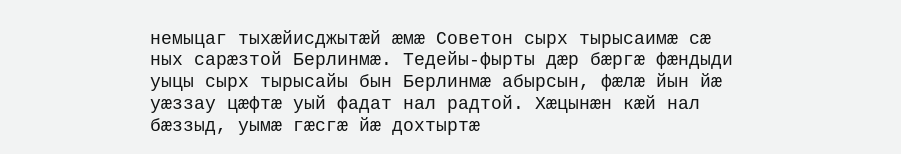немыцаг тыхæйисджытæй æмæ Советон сырх тырысаимæ сæ ных сарæзтой Берлинмæ. Тедейы-фырты дæр бæргæ фæндыди уыцы сырх тырысайы бын Берлинмæ абырсын, фæлæ йын йæ уæззау цæфтæ уый фадат нал радтой. Хæцынæн кæй нал бæззыд, уымæ гæсгæ йæ дохтыртæ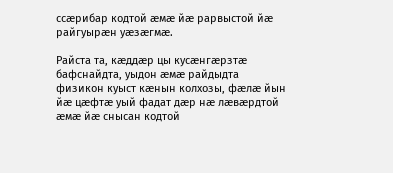ссæрибар кодтой æмæ йæ рарвыстой йæ райгуырæн уæзæгмæ.

Райста та, кæддæр цы кусæнгæрзтæ бафснайдта, уыдон æмæ райдыдта физикон куыст кæнын колхозы, фæлæ йын йæ цæфтæ уый фадат дæр нæ лæвæрдтой æмæ йæ снысан кодтой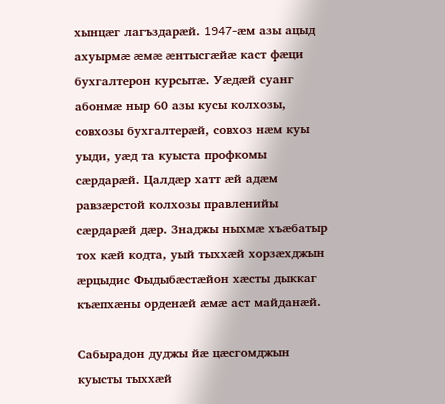хынцæг лагъздарæй. 1947-æм азы ацыд ахуырмæ æмæ æнтысгæйæ каст фæци бухгалтерон курсытæ. Уæдæй суанг абонмæ ныр 60 азы кусы колхозы, совхозы бухгалтерæй, совхоз нæм куы уыди, уæд та куыста профкомы сæрдарæй. Цалдæр хатт æй адæм равзæрстой колхозы правленийы сæрдарæй дæр. Знаджы ныхмæ хъæбатыр тох кæй кодта, уый тыххæй хорзæхджын æрцыдис Фыдыбæстæйон хæсты дыккаг къæпхæны орденæй æмæ аст майданæй.

Сабырадон дуджы йæ цæсгомджын куысты тыххæй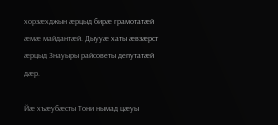хорзæхджын æрцыд бирæ грамотатæй æмæ майдантæй. Дыууæ хаты æвзæрст æрцыд Знауыры райсоветы депутатæй дæр.

Йæ хъæубæсты Тони нымад цæуы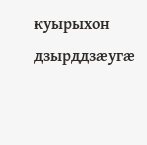куырыхон дзырддзæугæ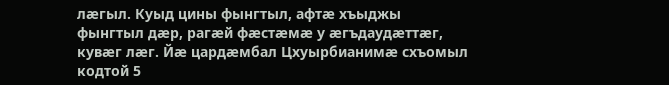лæгыл. Куыд цины фынгтыл, афтæ хъыджы фынгтыл дæр, рагæй фæстæмæ у æгъдаудæттæг, кувæг лæг. Йæ цардæмбал Цхуырбианимæ схъомыл кодтой 5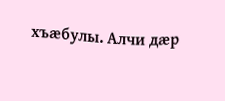хъæбулы. Алчи дæр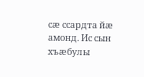сæ ссардта йæ амонд. Ис сын хъæбулы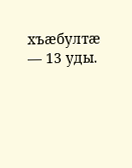хъæбултæ — 13 уды.